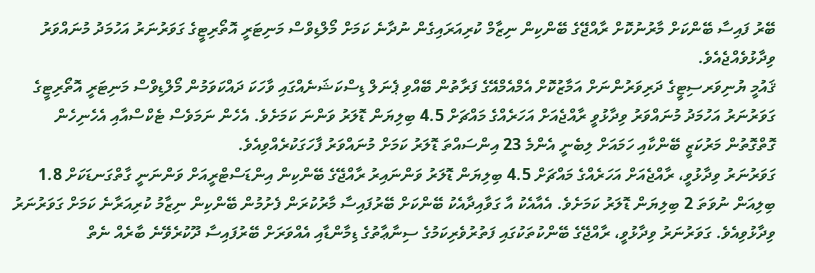ބޭރު ފައިސާ ބޭންކަށް މާރުނުކޮށް ރާއްޖޭގެ ބޭންކިން ނިޒާމް ކުރިއަރައިގެން ނުދާނެ ކަމަށް މޯލްޑިވްސް މަނިޓަރީ އޮތޯރިޓީގެ ގަވަރުނަރު އަހުމަދު މުނައްވަރު ވިދާޅުވެއްޖެއެވެ.
ޤައުމީ ޔުނިވަރސިޓީގެ ދަރިވަރުންނަށް އަމާޒުކޮށް އެމްއެމްއޭގެ ފަރާތުން ބޭއްވި ޕެނަލް ޑިސްކަޝަނެއްގައި ވާހަކަ ދައްކަވަމުން މޯލްޑިވްސް މަނިޓަރީ އޮތޯރިޓީގެ ގަވަރުނަރު އަހުމަދު މުނައްވަރު ވިދާޅުވީ ރާއްޖެއަށް އަހަރެއްގެ މައްޗަށް 4.5 ބިލިޔަން ޑޮލަރު ވަންނަ ކަމަށެވެ. އެހެން ނަމަވެސް ޓެކްސްއާއި އެހެނިހެން ގޮތްގޮތުން މަރުކަޒީ ބޭންކާއި ހަމައަށް ލިބެނީ އެންމެ 23 އިންސައްތަ ޑޮލަރު ކަމަށް މުނައްވަރު ފާހަގަކުރެއްވިއެވެ.
ގަވަރުނަރު ވިދާޅުވީ، ރާއްޖެއަށް އަހަރެއްގެ މައްޗަށް 4.5 ބިލިޔަން ޑޮލަރު ވަންނައިރު ރާއްޖޭގެ ބޭންކިން އިންޑަސްޓްރީއަށް ވަންނަނީ ގާތްގަނޑަކަށް 1.8 ބިލިއަން ނުވަތަ 2 ބިލިޔަން ޑޮލަރު ކަމަށެވެ. އެއާއެކު އާ ގަވާއިދާއެކު ބޭންކަށް ބޭރުފައިސާ މާރުކުރަން ފެށުމުން ބޭންކިން ނިޒާމު ކުރިއަރާނެ ކަމަށް ގަވަރުނަރު ވިދާޅުވިއެވެ. ގަވަރުނަރު ވިދާޅުވީ، ރާއްޖޭގެ ބޭންކުތަކުގައި ފަތުރުވެރިކަމުގެ ސިނާޢާތުގެ ޑިމާންޑާއި އެއްވަރަށް ބޭރުފައިސާ ދޫކުރެވޭނެ ބާރެއް ނެތް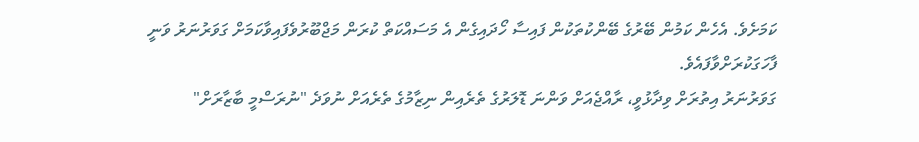ކަމަށެވެ. އެހެން ކަމުން ބޭރުގެ ބޭންކުތަކުން ފައިސާ ހޯދައިގެން އެ މަސައްކަތް ކުރަން މަޖްބޫރުވެފައިވާކަމަށް ގަވަރުނަރު ވަނީ ފާހަގަކުރަށްވާފައެވެ.
ގަވަރުނަރު އިތުރަށް ވިދާޅުވީ، ރާއްޖެއަށް ވަންނަ ޑޮލަރުގެ ތެރެއިން ނިޒާމުގެ ތެރެއަށް ނުވަދެ "ނުރަސްމީ ބާޒާރަށް"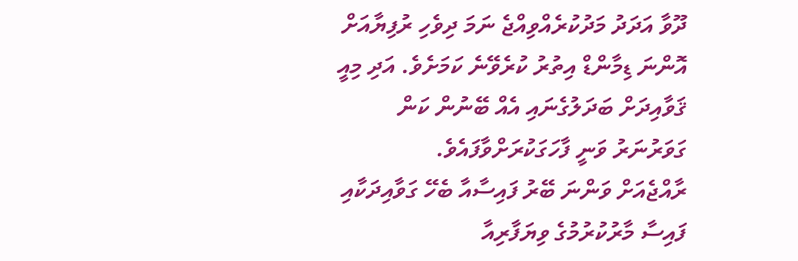ދޫވާ އަދަދު މަދުކުރެއްވިއްޖެ ނަމަ ދިވެހި ރުފިޔާއަށް އޮންނަ ޑިމާންޑް އިތުރު ކުރެވޭނެ ކަމަށެވެ. އަދި މިއީ ޤަވާއިދަށް ބަދަލުގެނައި އެއް ބޭނުން ކަން ގަވަރުނަރު ވަނީ ފާހަގަކުރަށްވާފައެވެ.
ރާއްޖެއަށް ވަންނަ ބޭރު ފައިސާއާ ބެހޭ ގަވާއިދަކާއި ފައިސާ މާރުކުރުމުގެ ވިޔަފާރިއާ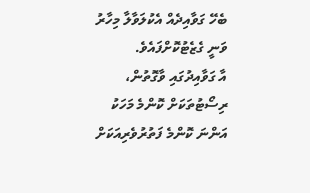ބެހޭ ގަވާއިދެއް އެކުލަވާލާ މިހާރު ވަނީ ގެޒެޓުކޮށްފައެވެ.
އާ ގަވާއިދުގައި ވާގޮތުން، ރިސޯޓުތަކަށް ކޮންމެ މަހަކު އަންނަ ކޮންމެ ފަތުރުވެރިއަކަށް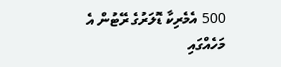500 އެމެރިކާ ޑޮލަރުގެ ރޭޓުން އެ މަހެއްގައި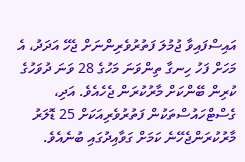އައިސްފައިވާ ޖުމުލަ ފަތުރުވެރިންނަށް ޖެހޭ އަދަދު، އެ މަހަށް ފަހު ހިނގާ ތިންވަނަ މަހުގެ 28 ވަނަ ދުވަހުގެ ކުރިން ބޭންކަށް މާރުކުރަން ޖެހެއެވެ. އަދި، ގެސްޓްހައުސްތަކުން ފަތުރުވެރިއަކަށް 25 ޑޮލަރު މާރުކުރަންޖެހޭނެ ކަމަށް ގަވާއިދުގައި ބުނެއެވެ.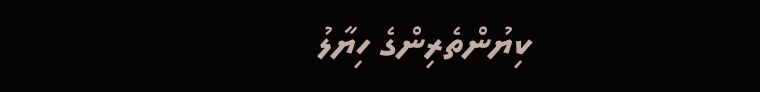ކިޔުންތެރިންގެ ހިޔާލު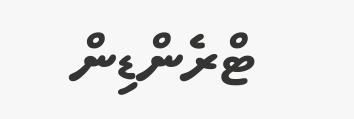ޓްރެންޑިން